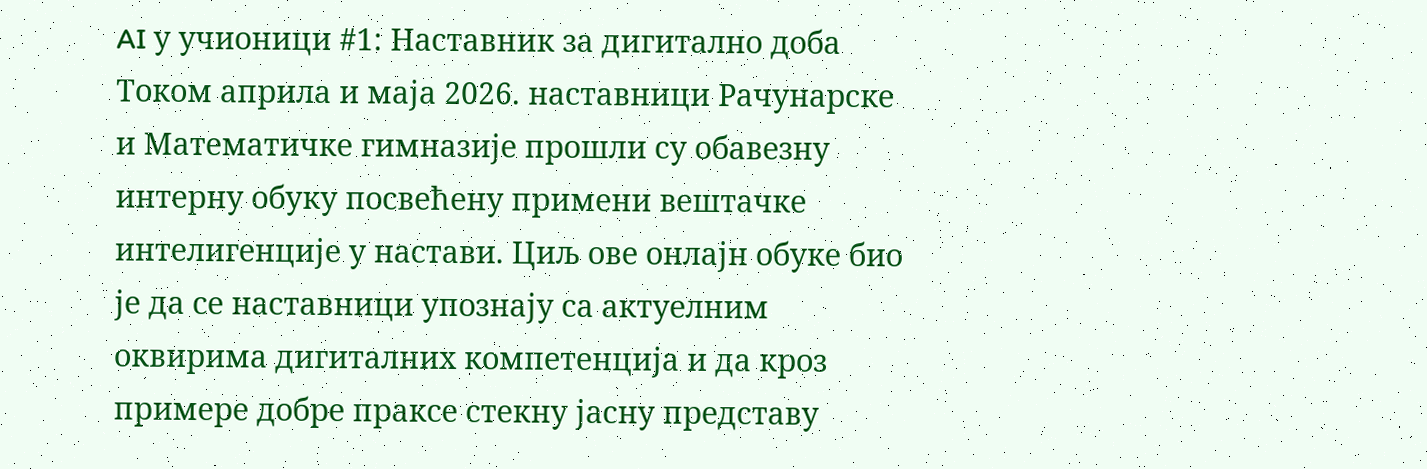AI у учионици #1: Наставник за дигитално доба
Током априла и маја 2026. наставници Рачунарске и Математичке гимназије прошли су обавезну интерну обуку посвећену примени вештачке интелигенције у настави. Циљ ове онлајн обуке био је да се наставници упознају са актуелним оквирима дигиталних компетенција и да кроз примере добре праксе стекну јасну представу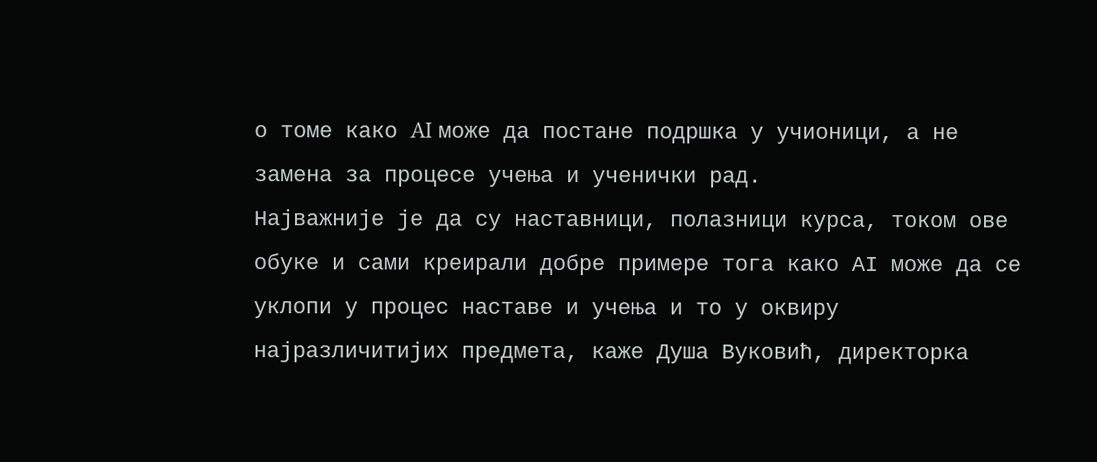о томе како AI може да постане подршка у учионици, а не замена за процесе учења и ученички рад.
Најважније је да су наставници, полазници курса, током ове обуке и сами креирали добре примере тога како АI може да се уклопи у процес наставе и учења и то у оквиру најразличитијих предмета, каже Душа Вуковић, директорка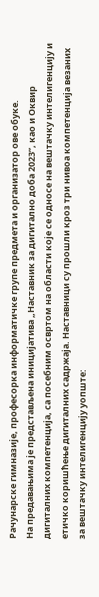Рачунарске гимназије, професорка информатичке групе предмета и организатор ове обуке.
На предавањима је представљена иницијатива „Наставник за дигитално доба 2023”, као и Оквир дигиталних компетенција, са посебним освртом на области које се односе на вештачку интелигенцију и етичко коришћење дигиталних садржаја. Наставници су прошли кроз три нивоа компетенција везаних за вештачку интелигенцију уопште: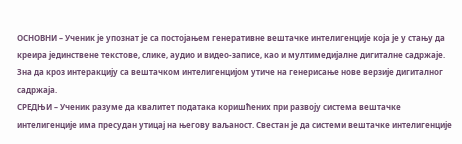ОСНОВНИ – Ученик је упознат је са постојањем генеративне вештачке интелигенције која је у стању да креира јединствене текстове, слике, аудио и видео-записе, као и мултимедијалне дигиталне садржаје. Зна да кроз интеракцију са вештачком интелигенцијом утиче на генерисање нове верзије дигиталног садржаја.
СРЕДЊИ – Ученик разуме да квалитет података коришћених при развоју система вештачке интелигенције има пресудан утицај на његову ваљаност. Свестан је да системи вештачке интелигенције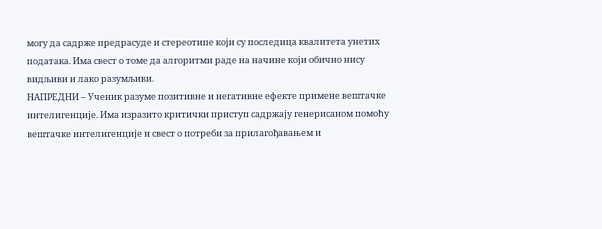могу да садрже предрасуде и стереотипе који су последица квалитета унетих података. Има свест о томе да алгоритми раде на начине који обично нису видљиви и лако разумљиви.
НАПРЕДНИ – Ученик разуме позитивне и негативне ефекте примене вештачке интелигенције. Има изразито критички приступ садржају генерисаном помоћу вештачке интелигенције и свест о потреби за прилагођавањем и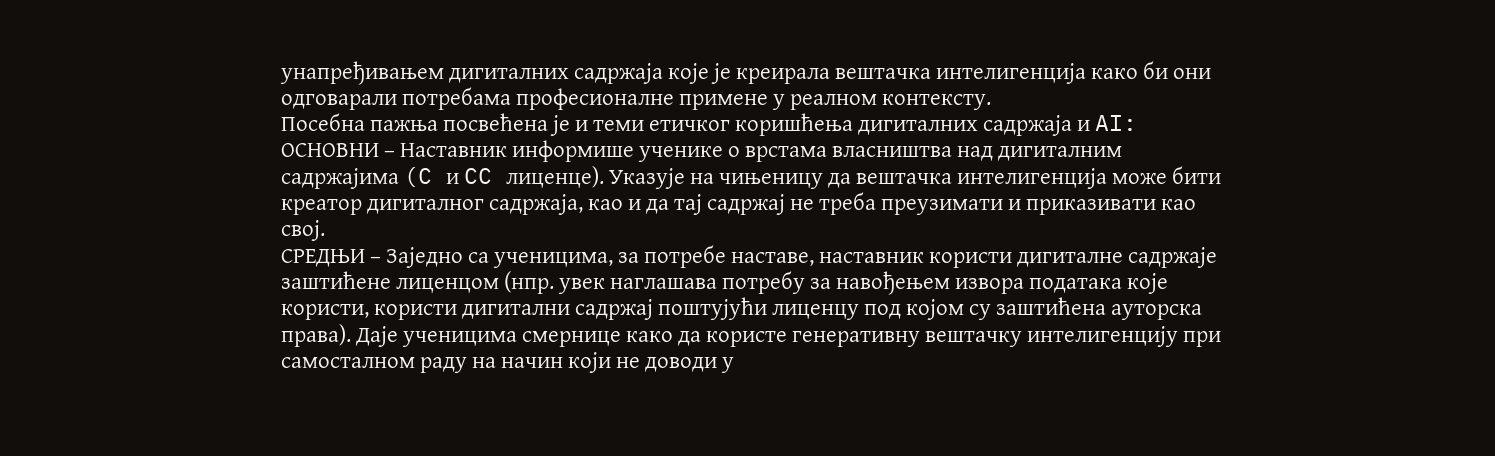унапређивањем дигиталних садржаја које је креирала вештачка интелигенција како би они одговарали потребама професионалне примене у реалном контексту.
Посебна пажња посвећена је и теми етичког коришћења дигиталних садржаја и AI:
ОСНОВНИ – Наставник информише ученике о врстама власништва над дигиталним садржајима (C и CC лиценце). Указује на чињеницу да вештачка интелигенција може бити креатор дигиталног садржаја, као и да тај садржај не треба преузимати и приказивати као свој.
СРЕДЊИ – Заједно са ученицима, за потребе наставе, наставник користи дигиталне садржаје заштићене лиценцом (нпр. увек наглашава потребу за навођењем извора података које користи, користи дигитални садржај поштујући лиценцу под којом су заштићена ауторска права). Даје ученицима смернице како да користе генеративну вештачку интелигенцију при самосталном раду на начин који не доводи у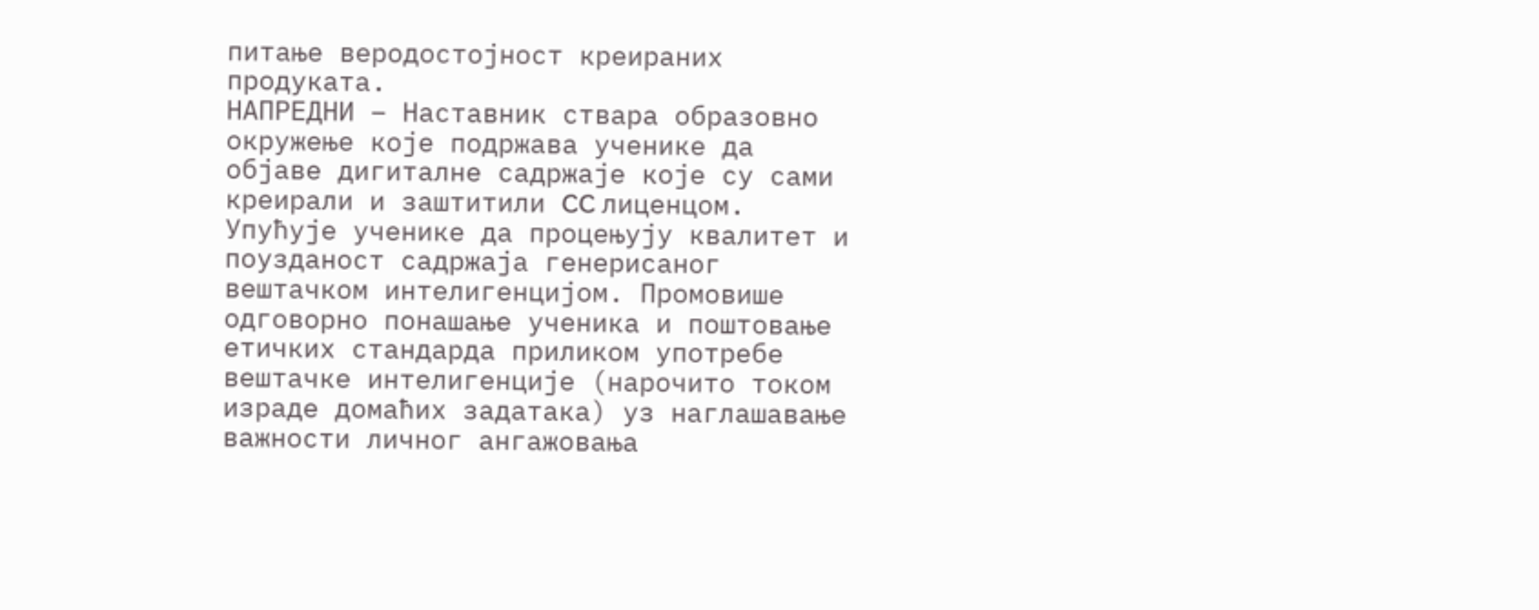питање веродостојност креираних продуката.
НАПРЕДНИ – Наставник ствара образовно окружење које подржава ученике да објаве дигиталне садржаје које су сами креирали и заштитили CC лиценцом. Упућује ученике да процењују квалитет и поузданост садржаја генерисаног вештачком интелигенцијом. Промовише одговорно понашање ученика и поштовање етичких стандарда приликом употребе вештачке интелигенције (нарочито током израде домаћих задатака) уз наглашавање важности личног ангажовања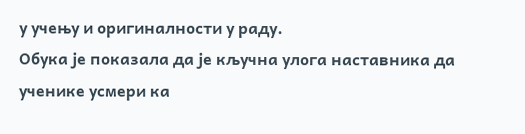у учењу и оригиналности у раду.
Обука је показала да је кључна улога наставника да ученике усмери ка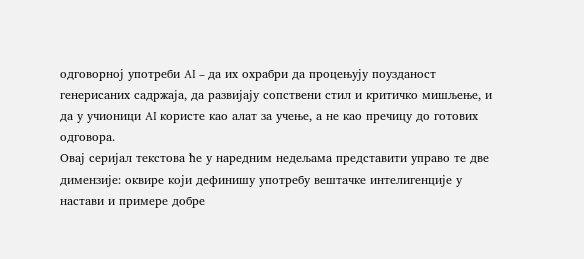одговорној употреби AI – да их охрабри да процењују поузданост генерисаних садржаја, да развијају сопствени стил и критичко мишљење, и да у учионици AI користе као алат за учење, а не као пречицу до готових одговора.
Овај серијал текстова ће у наредним недељама представити управо те две димензије: оквире који дефинишу употребу вештачке интелигенције у настави и примере добре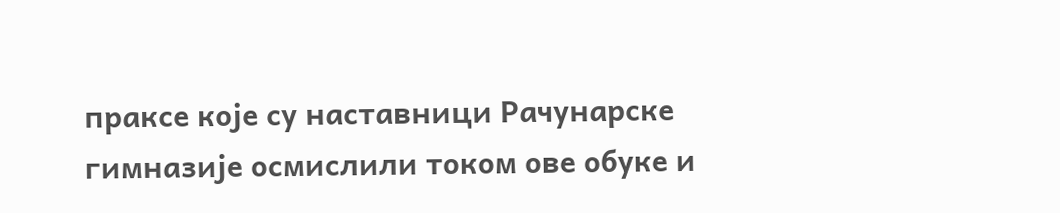праксе које су наставници Рачунарске гимназије осмислили током ове обуке и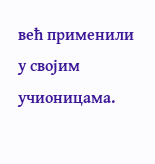већ применили у својим учионицама.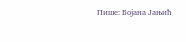Пише: Бојана Јањић